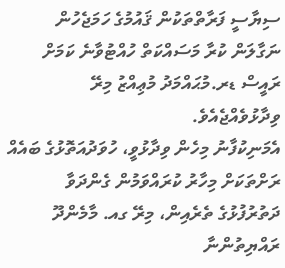ސިޔާސީ ފަރާތްތަކުން ޤައުމުގެ ހަމަޖެހުން ނަގާލަން ކުރާ މަސައްކަތް ހުއްޓުވާނެ ކަމަށް ރައީސް ޑރ.މުޙައްމަދު މުޢިއްޒު މިރޭ ވިދާޅުވެއްޖެއެވެ.
އެމަނިކުފާނު މިހެން ވިދާޅުވީ، ހުވަދުއަތޮޅުގެ ބައެއް ރަށްތަކަށް މިހާރު ކުރައްވަމުން ގެންދަވާ ދަތުރުފުޅުގެ ތެރެއިން، މިރޭ ގއ. މާމެންދޫ ރައްޔިތުންނާ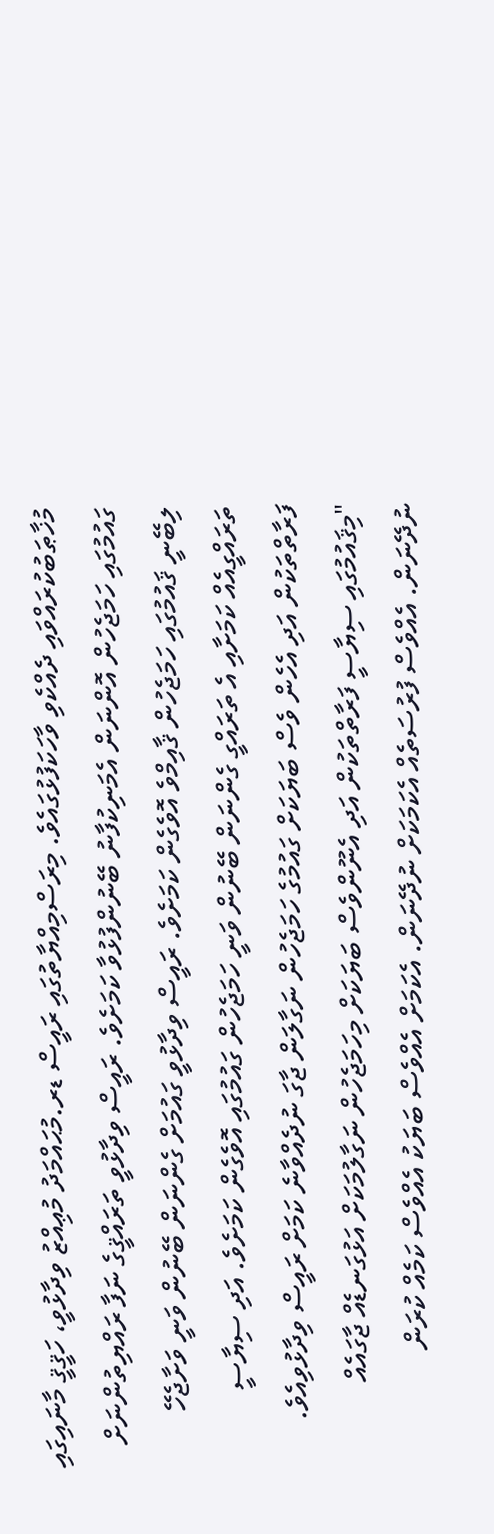މުޚާޠަބުކުރައްވައި ދެއްކެވި ވާހަކަފުޅުގައެވެ. މިރަސްމިއްޔާތުގައި ރައީސް ޑރ.މުޙައްމަދު މުޢިއްޒު ވިދާޅުވީ، ހަޤީޤީ މާނައިގައި ގައުމުގައި ހަމަޖެހުން އޮންނަން އެމަނިކުފާނު ބޭނުންފުޅުވާ ކަމަށެވެ. ރައީސް ވިދާޅުވީ ތަރައްޤީގެ ނަފާ ރައްޔިތުންނަށް ލިބޭނީ ޤައުމުގައި ހަމަޖެހުން ޤާއިމްވެ އޮވެގެން ކަމަށެވެ. ރައީސް ވިދާޅުވީ ގައުމަށް ގެންނަން ބޭނުން ވަނީ ވަށާޖެހޭ ތަރައްގީއެއް ކަމަށާއި އެ ތަރައްގީ ގެންނަން ބޭނުން ވަނީ ހަމަޖެހުން ގައުމުގައި އޮވެގެން ކަމަށެވެ. އަދި ސިޔާސީ ފަރާތްތަކުން އަދި އެހެން ވެސް ބަޔަކަށް ގައުމުގެ ހަމަޖެހުން ނަގާލަން ޖާގަ ނުދެއްވާނެ ކަމަށް ރައީސް ވިދާޅުވިއެވެ.
"މިޤައުމުގައި ސިޔާސީ ފަރާތްތަކުން އަދި އެނޫންވެސް ބަޔަކަށް މިހަމަޖެހުން ނަގާލުމަކަށް އަޅުގަނޑެއް ޖާގައެއް ނުދޭނަން. އެއްވެސް ފުރުސަތެއް އެކަމަކަށް ނުދޭނަން. އެކަމަށް އެއްވެސް ބަޔަކު އެއްވެސް ކަމެއް ކުރަން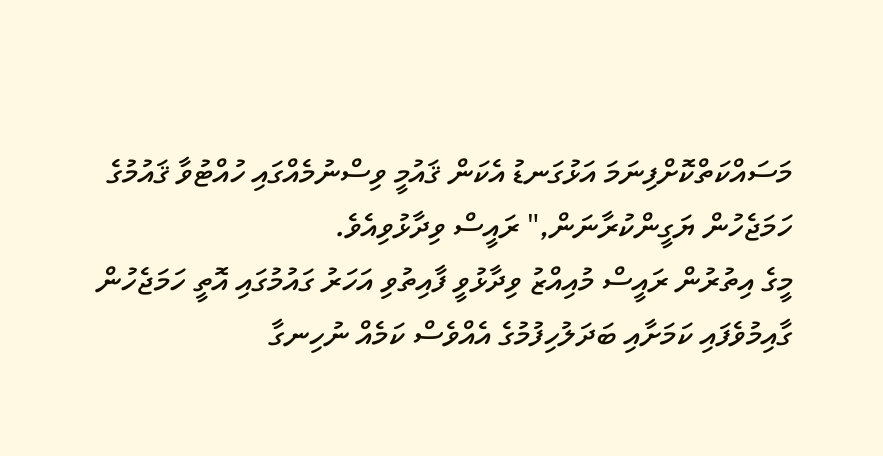މަސައްކަތްކޮށްފިނަމަ އަޅުގަނޑު އެކަން ޤައުމީ ވިސްނުމެއްގައި ހުއްޓުވާ ޤައުމުގެ ހަމަޖެހުން ޔަގީންކުރާނަން," ރައީސް ވިދާޅުވިއެވެ.
މީގެ އިތުރުން ރައީސް މުއިއްޒު ވިދާޅުވީ ފާއިތުވި އަހަރު ގައުމުގައި އޮތީ ހަމަޖެހުން ގާއިމުވެފައި ކަމަށާއި ބަދަލުހިފުމުގެ އެއްވެސް ކަމެއް ނުހިނގާ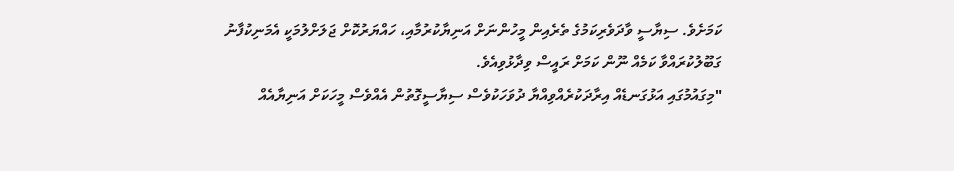ކަމަށެވެ. ސިޔާސީ ވާދަވެރިކަމުގެ ތެރެއިން މީހުންނަށް އަނިޔާކުރުމާއި، ހައްޔަރުކޮށް ޖަލަށްލުމަކީ އެމަނިކުފާނު ގަބޫލުކުރައްވާ ކަމެއް ނޫން ކަމަށް ރައީސް ވިދާޅުވިއެވެ.
"މިގައުމުގައި އަޅުގަނޑެއް އިރާދަކުރެއްވިއްޔާ ދުވަހަކުވެސް ސިޔާސީގޮތުން އެއްވެސް މީހަކަށް އަނިޔާއެއް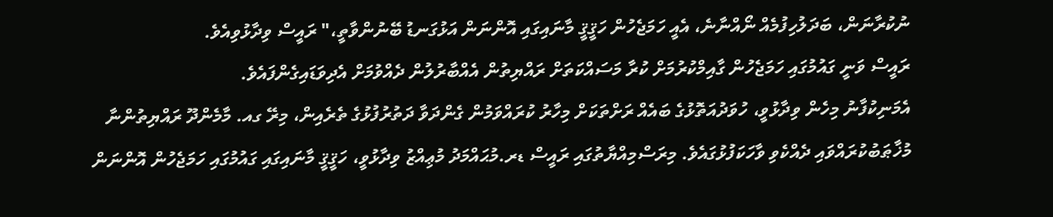ނުކުރާނަން، ބަދަލުހިފުމެއް ނޯއްނާނެ، އެއީ ހަމަޖެހުން ހަޤީޤީ މާނައިގައި އޮންނަން އަޅުގަނޑު ބޭނުންވާތީ،" ރައީސް ވިދާޅުވިއެވެ.
ރައީސް ވަނީ ގައުމުގައި ހަމަޖެހުން ގާއިމްކުރުމަށް ކުރާ މަސައްކަތަށް ރައްޔިތުން އެއްބާރުލުން ދެއްވުމަށް އެދިވަޑައިގެންފައެވެ.
އެމަނިކުފާނު މިހެން ވިދާޅުވީ، ހުވަދުއަތޮޅުގެ ބައެއް ރަށްތަކަށް މިހާރު ކުރައްވަމުން ގެންދަވާ ދަތުރުފުޅުގެ ތެރެއިން، މިރޭ ގއ. މާމެންދޫ ރައްޔިތުންނާ މުޚާޠަބުކުރައްވައި ދެއްކެވި ވާހަކަފުޅުގައެވެ. މިރަސްމިއްޔާތުގައި ރައީސް ޑރ.މުޙައްމަދު މުޢިއްޒު ވިދާޅުވީ، ހަޤީޤީ މާނައިގައި ގައުމުގައި ހަމަޖެހުން އޮންނަން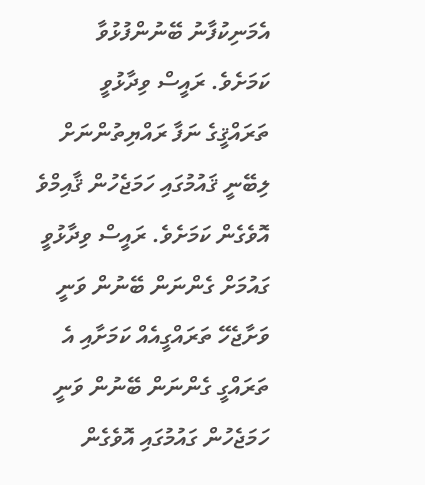އެމަނިކުފާނު ބޭނުންފުޅުވާ ކަމަށެވެ. ރައީސް ވިދާޅުވީ ތަރައްޤީގެ ނަފާ ރައްޔިތުންނަށް ލިބޭނީ ޤައުމުގައި ހަމަޖެހުން ޤާއިމްވެ އޮވެގެން ކަމަށެވެ. ރައީސް ވިދާޅުވީ ގައުމަށް ގެންނަން ބޭނުން ވަނީ ވަށާޖެހޭ ތަރައްގީއެއް ކަމަށާއި އެ ތަރައްގީ ގެންނަން ބޭނުން ވަނީ ހަމަޖެހުން ގައުމުގައި އޮވެގެން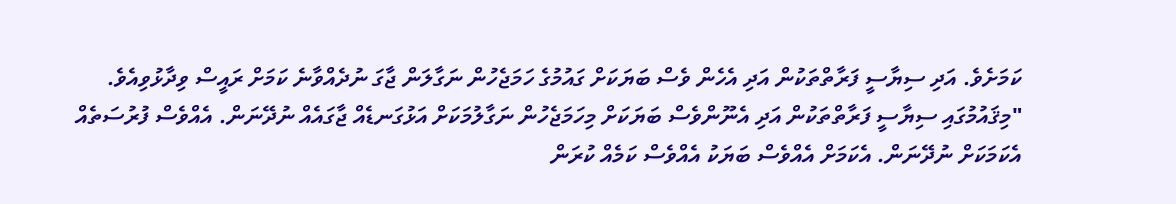ކަމަށެވެ. އަދި ސިޔާސީ ފަރާތްތަކުން އަދި އެހެން ވެސް ބަޔަކަށް ގައުމުގެ ހަމަޖެހުން ނަގާލަން ޖާގަ ނުދެއްވާނެ ކަމަށް ރައީސް ވިދާޅުވިއެވެ.
"މިޤައުމުގައި ސިޔާސީ ފަރާތްތަކުން އަދި އެނޫންވެސް ބަޔަކަށް މިހަމަޖެހުން ނަގާލުމަކަށް އަޅުގަނޑެއް ޖާގައެއް ނުދޭނަން. އެއްވެސް ފުރުސަތެއް އެކަމަކަށް ނުދޭނަން. އެކަމަށް އެއްވެސް ބަޔަކު އެއްވެސް ކަމެއް ކުރަން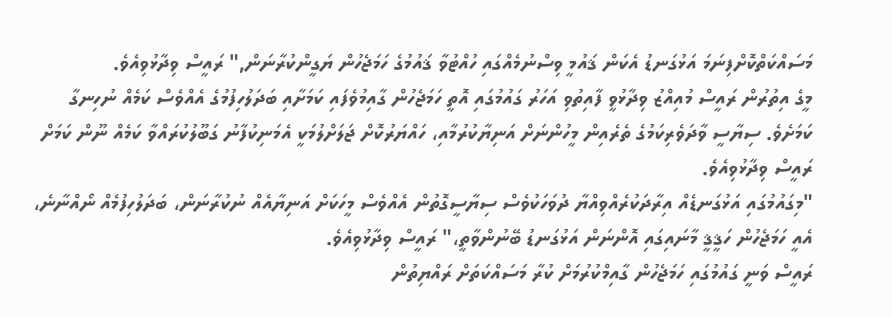މަސައްކަތްކޮށްފިނަމަ އަޅުގަނޑު އެކަން ޤައުމީ ވިސްނުމެއްގައި ހުއްޓުވާ ޤައުމުގެ ހަމަޖެހުން ޔަގީންކުރާނަން," ރައީސް ވިދާޅުވިއެވެ.
މީގެ އިތުރުން ރައީސް މުއިއްޒު ވިދާޅުވީ ފާއިތުވި އަހަރު ގައުމުގައި އޮތީ ހަމަޖެހުން ގާއިމުވެފައި ކަމަށާއި ބަދަލުހިފުމުގެ އެއްވެސް ކަމެއް ނުހިނގާ ކަމަށެވެ. ސިޔާސީ ވާދަވެރިކަމުގެ ތެރެއިން މީހުންނަށް އަނިޔާކުރުމާއި، ހައްޔަރުކޮށް ޖަލަށްލުމަކީ އެމަނިކުފާނު ގަބޫލުކުރައްވާ ކަމެއް ނޫން ކަމަށް ރައީސް ވިދާޅުވިއެވެ.
"މިގައުމުގައި އަޅުގަނޑެއް އިރާދަކުރެއްވިއްޔާ ދުވަހަކުވެސް ސިޔާސީގޮތުން އެއްވެސް މީހަކަށް އަނިޔާއެއް ނުކުރާނަން، ބަދަލުހިފުމެއް ނޯއްނާނެ، އެއީ ހަމަޖެހުން ހަޤީޤީ މާނައިގައި އޮންނަން އަޅުގަނޑު ބޭނުންވާތީ،" ރައީސް ވިދާޅުވިއެވެ.
ރައީސް ވަނީ ގައުމުގައި ހަމަޖެހުން ގާއިމްކުރުމަށް ކުރާ މަސައްކަތަށް ރައްޔިތުން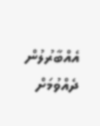އެއްބާރުލުން ދެއްވުމަށް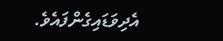އެދިވަޑައިގެންފައެވެ.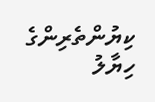ކިޔުންތެރިންގެ ހިޔާލު